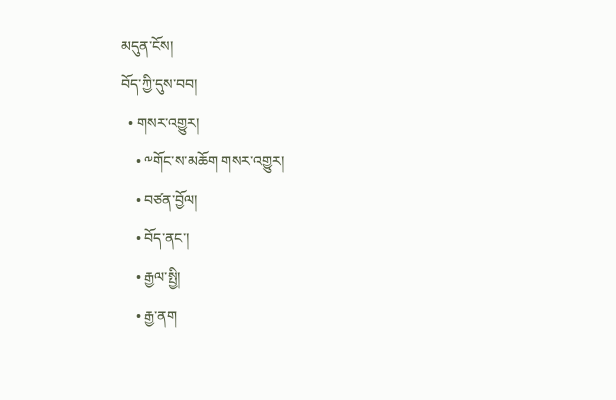མདུན་ངོས།
བོད་ཀྱི་དུས་བབ།
  • གསར་འགྱུར།
    • ༸གོང་ས་མཆོག གསར་འགྱུར།
    • བཙན་བྱོལ།
    • བོད་ནང་།
    • རྒྱལ་སྤྱི།
    • རྒྱ་ནག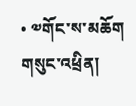• ༧གོང་ས་མཆོག གསུང་འཕྲིན།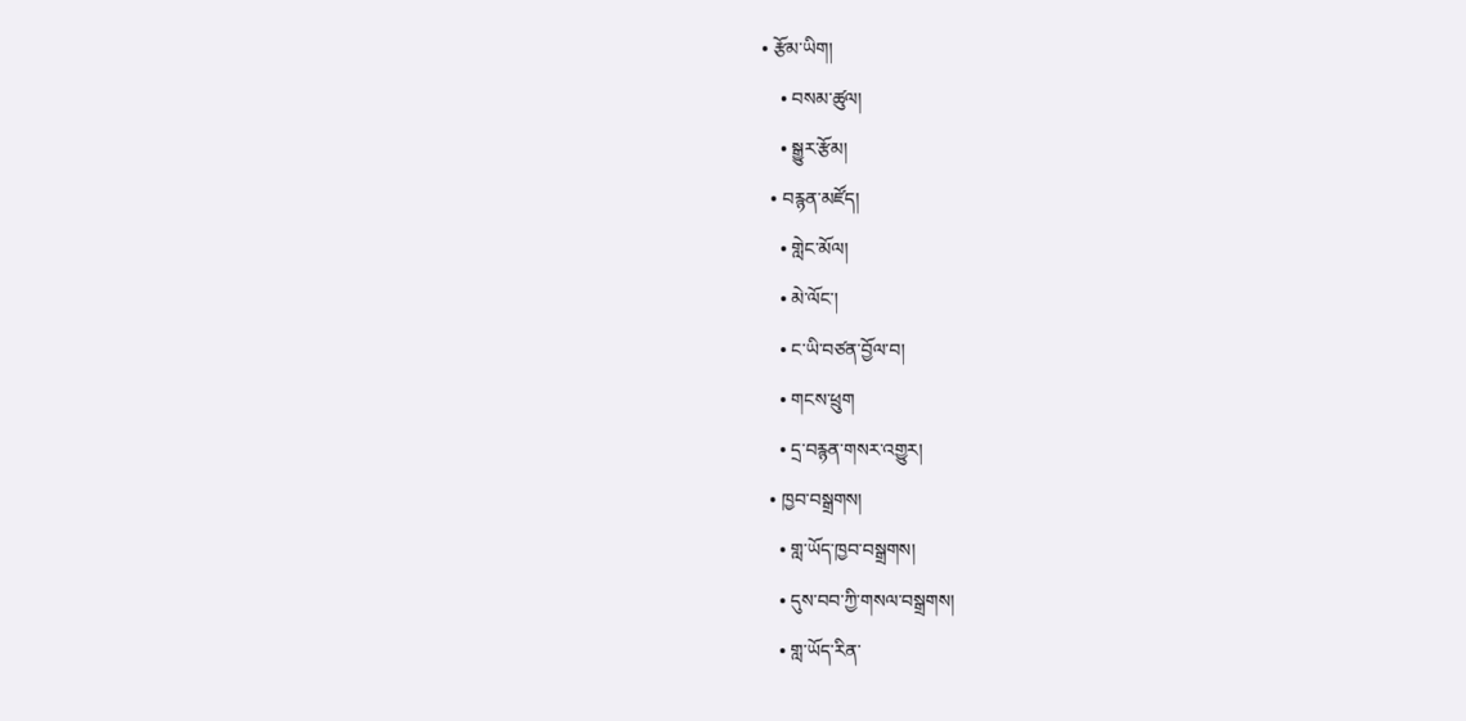• རྩོམ་ཡིག།
    • བསམ་ཚུལ།
    • སྒྱུར་རྩོམ།
  • བརྙན་མཛོད།
    • གླེང་མོལ།
    • མེ་ལོང་།
    • ང་ཡི་བཙན་བྱོལ་བ།
    • གངས་ཕྲུག
    • དྲ་བརྙན་གསར་འགྱུར།
  • ཁྱབ་བསྒྲགས།
    • གླ་ཡོད་ཁྱབ་བསྒྲགས།
    • དུས་བབ་ཀྱི་གསལ་བསྒྲགས།
    • གླ་ཡོད་རིན་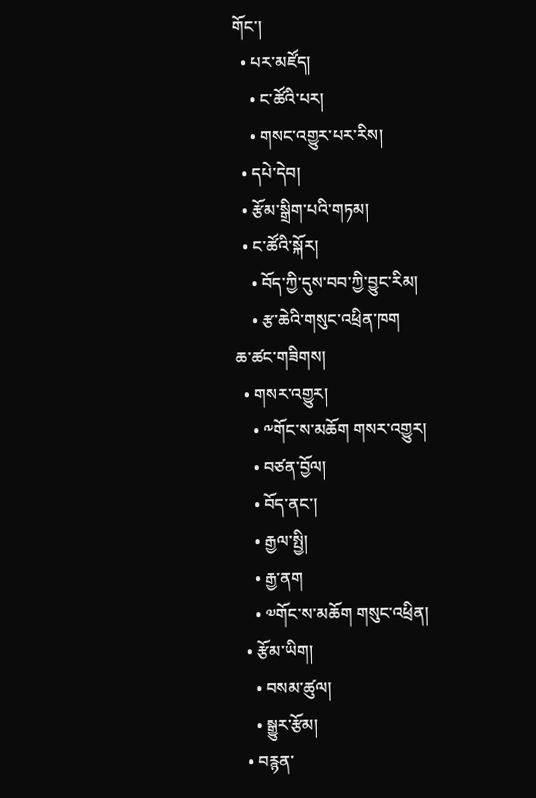གོང་།
  • པར་མཛོད།
    • ང་ཚོའི་པར།
    • གསང་འགྱུར་པར་རིས།
  • དཔེ་དེབ།
  • རྩོམ་སྒྲིག་པའི་གཏམ།
  • ང་ཚོའི་སྐོར།
    • བོད་ཀྱི་དུས་བབ་ཀྱི་བྱུང་རིམ།
    • རྩ་ཆེའི་གསུང་འཕྲིན་ཁག
ཆ་ཚང་གཟིགས།
  • གསར་འགྱུར།
    • ༸གོང་ས་མཆོག གསར་འགྱུར།
    • བཙན་བྱོལ།
    • བོད་ནང་།
    • རྒྱལ་སྤྱི།
    • རྒྱ་ནག
    • ༧གོང་ས་མཆོག གསུང་འཕྲིན།
  • རྩོམ་ཡིག།
    • བསམ་ཚུལ།
    • སྒྱུར་རྩོམ།
  • བརྙན་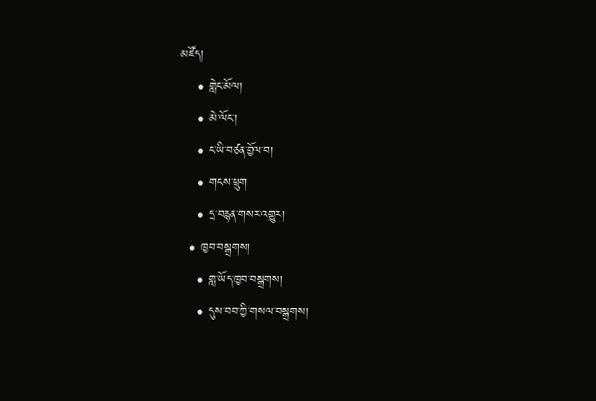མཛོད།
    • གླེང་མོལ།
    • མེ་ལོང་།
    • ང་ཡི་བཙན་བྱོལ་བ།
    • གངས་ཕྲུག
    • དྲ་བརྙན་གསར་འགྱུར།
  • ཁྱབ་བསྒྲགས།
    • གླ་ཡོད་ཁྱབ་བསྒྲགས།
    • དུས་བབ་ཀྱི་གསལ་བསྒྲགས།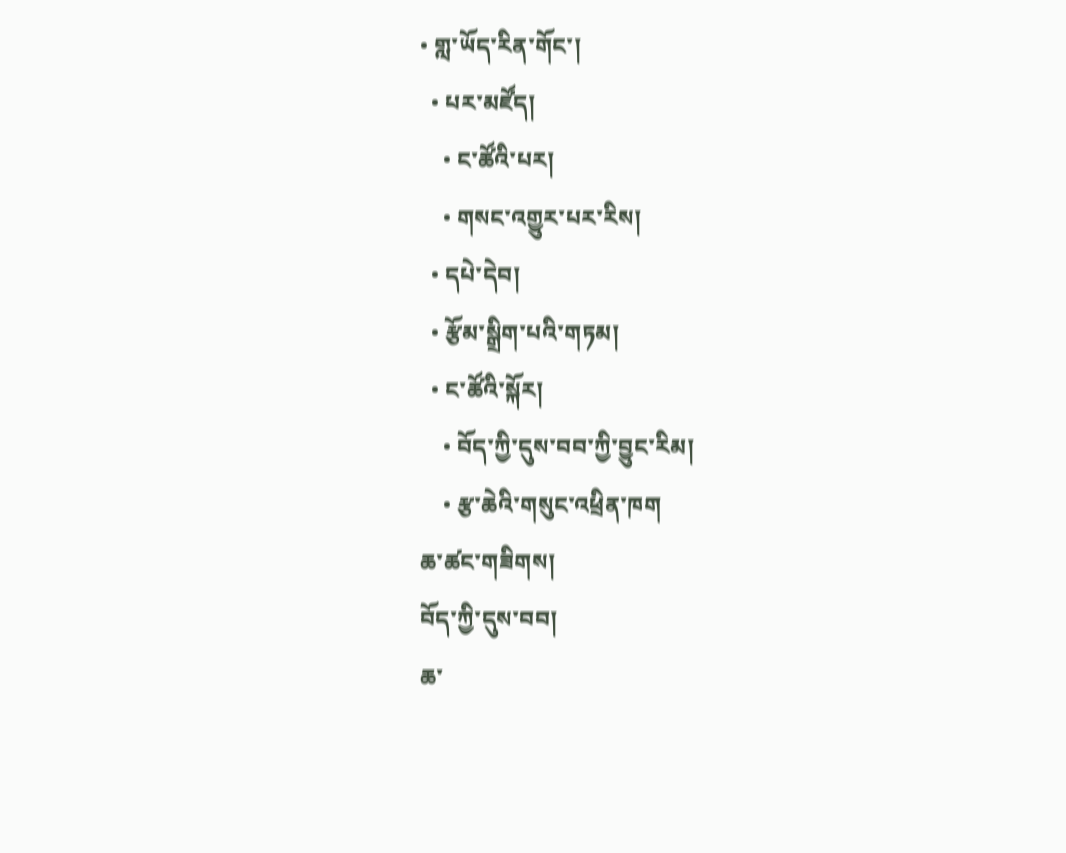• གླ་ཡོད་རིན་གོང་།
  • པར་མཛོད།
    • ང་ཚོའི་པར།
    • གསང་འགྱུར་པར་རིས།
  • དཔེ་དེབ།
  • རྩོམ་སྒྲིག་པའི་གཏམ།
  • ང་ཚོའི་སྐོར།
    • བོད་ཀྱི་དུས་བབ་ཀྱི་བྱུང་རིམ།
    • རྩ་ཆེའི་གསུང་འཕྲིན་ཁག
ཆ་ཚང་གཟིགས།
བོད་ཀྱི་དུས་བབ།
ཆ་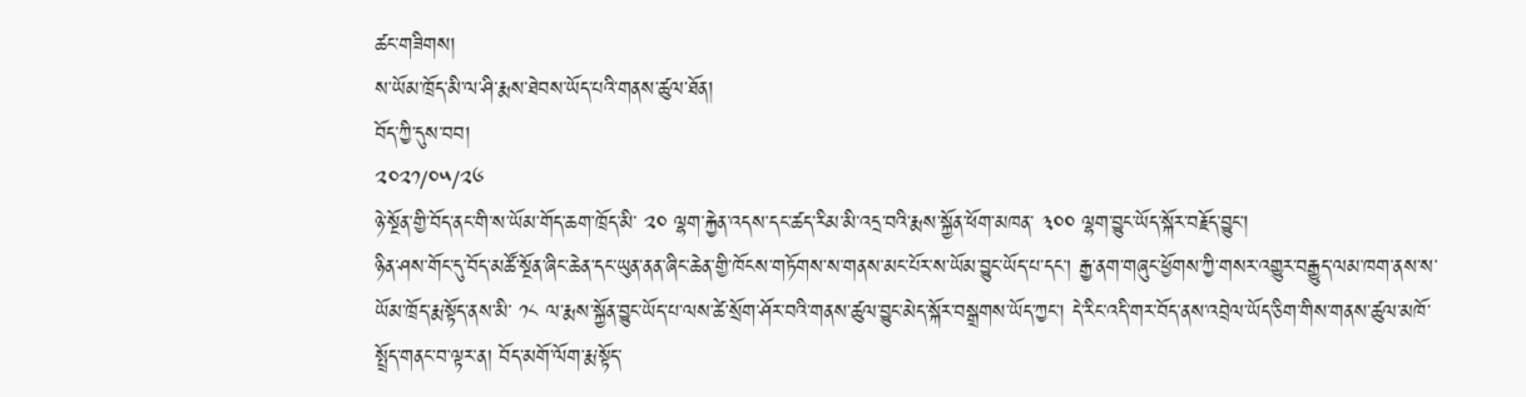ཚང་གཟིགས།
ས་ཡོམ་ཁྲོད་མི་ལ་ཤི་རྨས་ཐེབས་ཡོད་པའི་གནས་ཚུལ་ཐོན།
བོད་ཀྱི་དུས་བབ།
༢༠༢༡/༠༥/༢༦
ཉེ་སྔོན་གྱི་བོད་ནང་གི་ས་ཡོམ་གོད་ཆག་ཁྲོད་མི་ ༢༠ ལྷག་རྐྱེན་འདས་དང་ཚད་རིམ་མི་འདྲ་བའི་རྨས་སྐྱོན་ཕོག་མཁན་ ༣༠༠ ལྷག་བྱུང་ཡོད་སྐོར་བརྗོད་བྱུང་།
ཉིན་ཤས་གོང་དུ་བོད་མཚོ་སྔོན་ཞིང་ཆེན་དང་ཡུན་ནན་ཞིང་ཆེན་གྱི་ཁོངས་གཏོགས་ས་གནས་མང་པོར་ས་ཡོམ་བྱུང་ཡོད་པ་དང་། རྒྱ་ནག་གཞུང་ཕྱོགས་ཀྱི་གསར་འགྱུར་བརྒྱུད་ལམ་ཁག་ནས་ས་ཡོམ་ཁྲོད་རྨ་སྟོད་ནས་མི་ ༡༨ ལ་རྨས་སྐྱོན་བྱུང་ཡོད་པ་ལས་ཚེ་སྲོག་ཤོར་བའི་གནས་ཚུལ་བྱུང་མེད་སྐོར་བསྒྲགས་ཡོད་ཀྱང་། དེ་རིང་འདི་གར་བོད་ནས་འབྲེལ་ཡོད་ཅིག་གིས་གནས་ཚུལ་མཁོ་སྤྲོད་གནང་བ་ལྟར་ན། བོད་མགོ་ལོག་རྨ་སྟོད་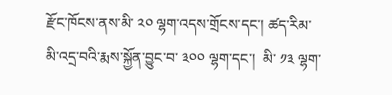རྫོང་ཁོངས་ནས་མི་ ༢༠ ལྷག་འདས་གྲོངས་དང་། ཚད་རིམ་མི་འདྲ་བའི་རྨས་སྐྱོན་བྱུང་བ་ ༣༠༠ ལྷག་དང་།  མི་ ༡༣ ལྷག་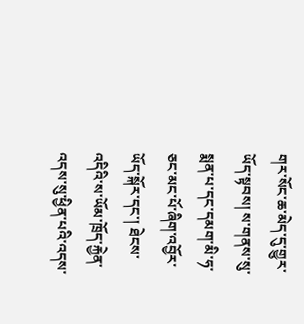གར་སོང་ཆ་མེད་དུ་གྱུར་ཡོད་སྟབས། ས་གནས་སུ་སྨན་པ་དང་དམག་མི་ཧ་ཅང་མང་པོ་ཞིག་འབྱོར་ཡོད་སྐོར་དང་། ཐེངས་འདིའི་ས་ཡོམ་ཁྲོད་རྐྱེན་འདས་སུ་ཕྱིན་པའི་འདས་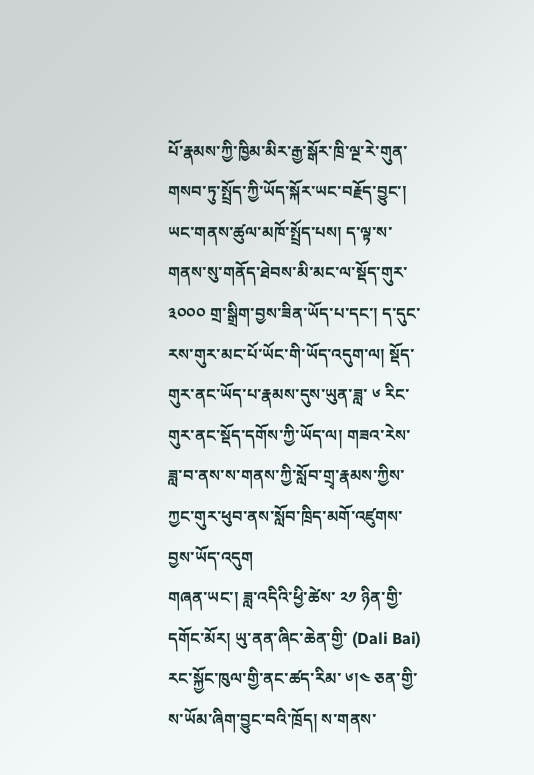པོ་རྣམས་ཀྱི་ཁྱིམ་མིར་རྒྱ་སྒོར་ཁྲི་ལྔ་རེ་གུན་གསབ་ཏུ་སྤྲོད་ཀྱི་ཡོད་སྐོར་ཡང་བརྗོད་བྱུང་།
ཡང་གནས་ཚུལ་མཁོ་སྤྲོད་པས། ད་ལྟ་ས་གནས་སུ་གནོད་ཐེབས་མི་མང་ལ་སྡོད་གུར་ ༣༠༠༠ གྲ་སྒྲིག་བྱས་ཟིན་ཡོད་པ་དང་། ད་དུང་རས་གུར་མང་པོ་ཡོང་གི་ཡོད་འདུག་ལ། སྡོད་གུར་ནང་ཡོད་པ་རྣམས་དུས་ཡུན་ཟླ་ ༦ རིང་གུར་ནང་སྡོད་དགོས་ཀྱི་ཡོད་ལ། གཟའ་རེས་ཟླ་བ་ནས་ས་གནས་ཀྱི་སློབ་གྲྭ་རྣམས་ཀྱིས་ཀྱང་གུར་ཕུབ་ནས་སློབ་ཁྲིད་མགོ་འཛུགས་བྱས་ཡོད་འདུག
གཞན་ཡང་། ཟླ་འདིའི་ཕྱི་ཚེས་ ༢༡ ཉིན་གྱི་དགོང་མོར། ཡུ་ནན་ཞིང་ཆེན་གྱི་ (Dali Bai) རང་སྐྱོང་ཁུལ་གྱི་ནང་ཚད་རིམ་ ༦།༤ ཅན་གྱི་ས་ཡོམ་ཞིག་བྱུང་བའི་ཁྲོད། ས་གནས་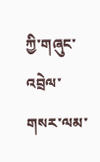ཀྱི་གཞུང་འབྲེལ་གསར་ལམ་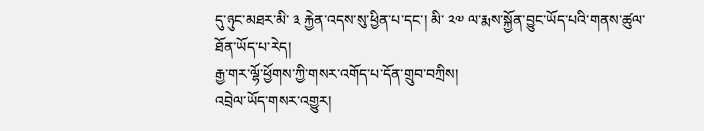དུ་ཉུང་མཐར་མི་ ༣ རྐྱེན་འདས་སུ་ཕྱིན་པ་དང་། མི་ ༢༧ ལ་རྨས་སྐྱོན་བྱུང་ཡོད་པའི་གནས་ཚུལ་ཐོན་ཡོད་པ་རེད།
རྒྱ་གར་ལྷོ་ཕྱོགས་ཀྱི་གསར་འགོད་པ་དོན་གྲུབ་བཀྲིས།
འབྲེལ་ཡོད་གསར་འགྱུར།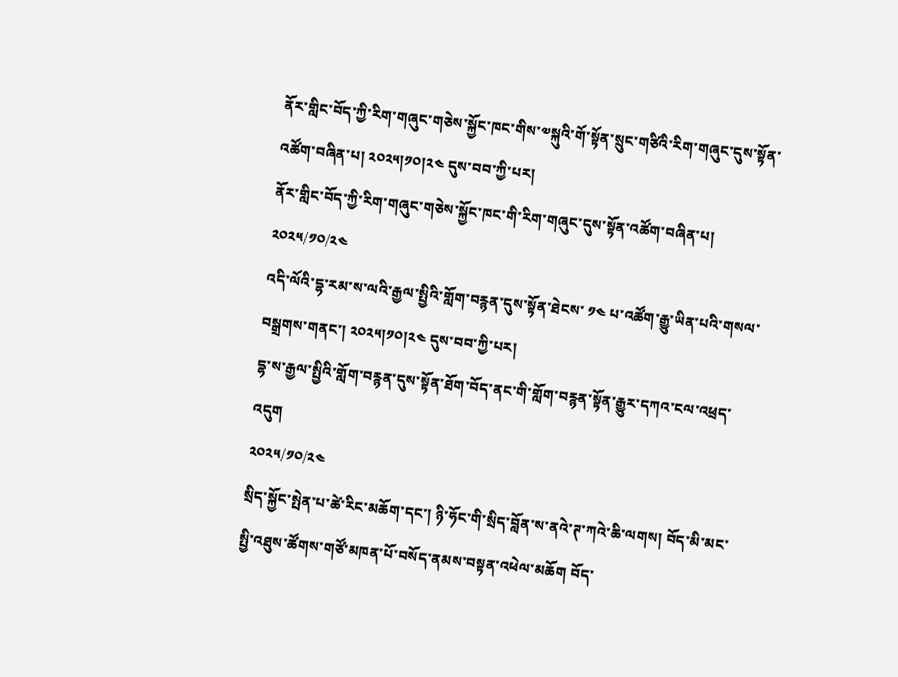ནོར་གླིང་བོད་ཀྱི་རིག་གཞུང་གཅེས་སྐྱོང་ཁང་གིས་༧སྐུའི་གོ་སྟོན་སྲུང་གཙིའི་རིག་གཞུང་དུས་སྟོན་འཚོག་བཞིན་པ། ༢༠༢༥།༡༠།༢༤ དུས་བབ་ཀྱི་པར།
ནོར་གླིང་བོད་ཀྱི་རིག་གཞུང་གཅེས་སྐྱོང་ཁང་གི་རིག་གཞུང་དུས་སྟོན་འཚོག་བཞིན་པ།
༢༠༢༥/༡༠/༢༤
འདི་ལོའི་དྷ་རམ་ས་ལའི་རྒྱལ་སྤྱིའི་གློག་བརྙན་དུས་སྟོན་ཐེངས་ ༡༤ པ་འཚོག་རྒྱུ་ཡིན་པའི་གསལ་བསྒྲགས་གནང་། ༢༠༢༥།༡༠།༢༤ དུས་བབ་ཀྱི་པར།
དྷ་ས་རྒྱལ་སྤྱིའི་གློག་བརྙན་དུས་སྟོན་ཐོག་བོད་ནང་གི་གློག་བརྙན་སྟོན་རྒྱུར་དཀའ་ངལ་འཕྲད་འདུག
༢༠༢༥/༡༠/༢༤
སྲིད་སྐྱོང་སྤེན་པ་ཚེ་རིང་མཆོག་དང་། ཉི་ཧོང་གི་སྲིད་བློན་ས་ནའེ་ཊ་ཀའེ་ཆི་ལགས། བོད་མི་མང་སྤྱི་འཐུས་ཚོགས་གཙོ་མཁན་པོ་བསོད་ནམས་བསྟན་འཕེལ་མཆོག བོད་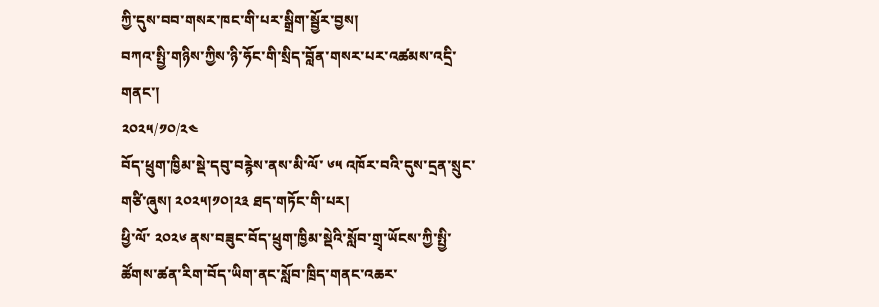ཀྱི་དུས་བབ་གསར་ཁང་གི་པར་སྒྲིག་སྦྱོར་བྱས།
བཀའ་སྤྱི་གཉིས་ཀྱིས་ཉི་ཧོང་གི་སྲིད་བློན་གསར་པར་འཚམས་འདྲི་གནང་།
༢༠༢༥/༡༠/༢༤
བོད་ཕྲུག་ཁྱིམ་སྡེ་དབུ་བརྙེས་ནས་མི་ལོ་ ༦༥ འཁོར་བའི་དུས་དྲན་སྲུང་གཙི་ཞུས། ༢༠༢༥།༡༠།༢༣ ཐད་གཏོང་གི་པར།
ཕྱི་ལོ་ ༢༠༢༦ ནས་བཟུང་བོད་ཕྲུག་ཁྱིམ་སྡེའི་སློབ་གྲྭ་ཡོངས་ཀྱི་སྤྱི་ཚོགས་ཚན་རིག་བོད་ཡིག་ནང་སློབ་ཁྲིད་གནང་འཆར་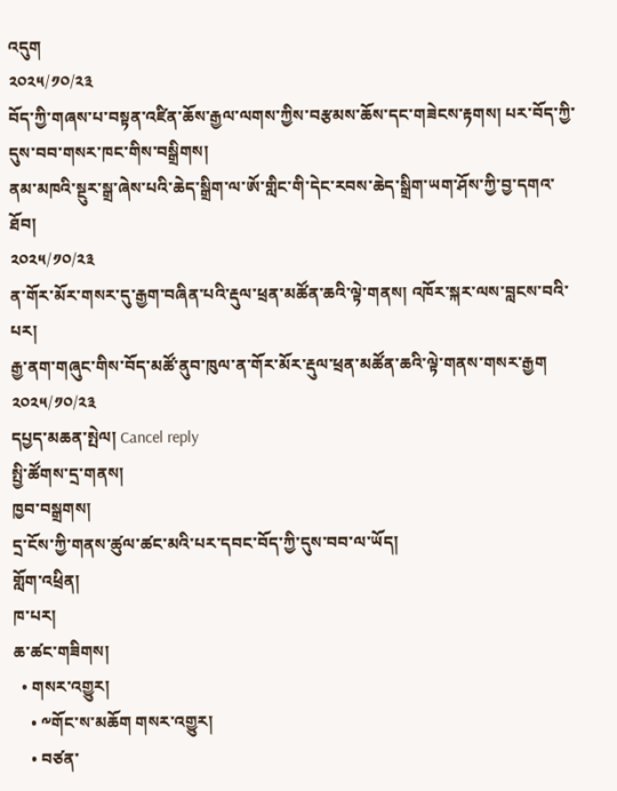འདུག
༢༠༢༥/༡༠/༢༣
བོད་ཀྱི་གཞས་པ་བསྟན་འཛིན་ཆོས་རྒྱལ་ལགས་ཀྱིས་བརྩམས་ཆོས་དང་གཟེངས་རྟགས། པར་བོད་ཀྱི་དུས་བབ་གསར་ཁང་གིས་བསྒྲིགས།
ནམ་མཁའི་སྔུར་སྒྲ་ཞེས་པའི་ཆེད་སྒྲིག་ལ་ཨོ་གླིང་གི་དེང་རབས་ཆེད་སྒྲིག་ཡག་ཤོས་ཀྱི་བྱ་དགའ་ཐོབ།
༢༠༢༥/༡༠/༢༣
ན་གོར་མོར་གསར་དུ་རྒྱག་བཞིན་པའི་རྡུལ་ཕྲན་མཚོན་ཆའི་ལྟེ་གནས། འཁོར་སྐར་ལས་བླངས་བའི་པར།
རྒྱ་ནག་གཞུང་གིས་བོད་མཚོ་ནུབ་ཁུལ་ན་གོར་མོར་རྡུལ་ཕྲན་མཚོན་ཆའི་ལྟེ་གནས་གསར་རྒྱག
༢༠༢༥/༡༠/༢༣
དཔྱད་མཆན་སྤེལ། Cancel reply
སྤྱི་ཚོགས་དྲ་གནས།
ཁྱབ་བསྒྲགས།
དྲ་ངོས་ཀྱི་གནས་ཚུལ་ཚང་མའི་པར་དབང་བོད་ཀྱི་དུས་བབ་ལ་ཡོད།
གློག་འཕྲིན།
ཁ་པར།
ཆ་ཚང་གཟིགས།
  • གསར་འགྱུར།
    • ༸གོང་ས་མཆོག གསར་འགྱུར།
    • བཙན་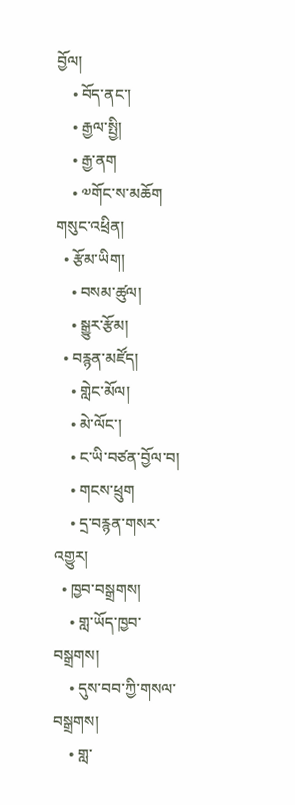བྱོལ།
    • བོད་ནང་།
    • རྒྱལ་སྤྱི།
    • རྒྱ་ནག
    • ༧གོང་ས་མཆོག གསུང་འཕྲིན།
  • རྩོམ་ཡིག།
    • བསམ་ཚུལ།
    • སྒྱུར་རྩོམ།
  • བརྙན་མཛོད།
    • གླེང་མོལ།
    • མེ་ལོང་།
    • ང་ཡི་བཙན་བྱོལ་བ།
    • གངས་ཕྲུག
    • དྲ་བརྙན་གསར་འགྱུར།
  • ཁྱབ་བསྒྲགས།
    • གླ་ཡོད་ཁྱབ་བསྒྲགས།
    • དུས་བབ་ཀྱི་གསལ་བསྒྲགས།
    • གླ་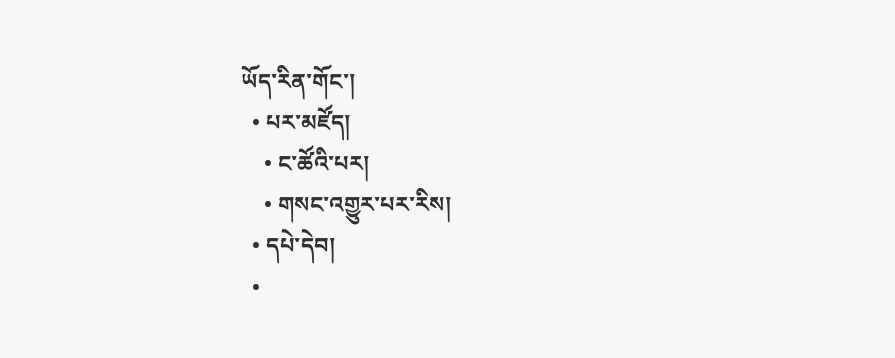ཡོད་རིན་གོང་།
  • པར་མཛོད།
    • ང་ཚོའི་པར།
    • གསང་འགྱུར་པར་རིས།
  • དཔེ་དེབ།
  •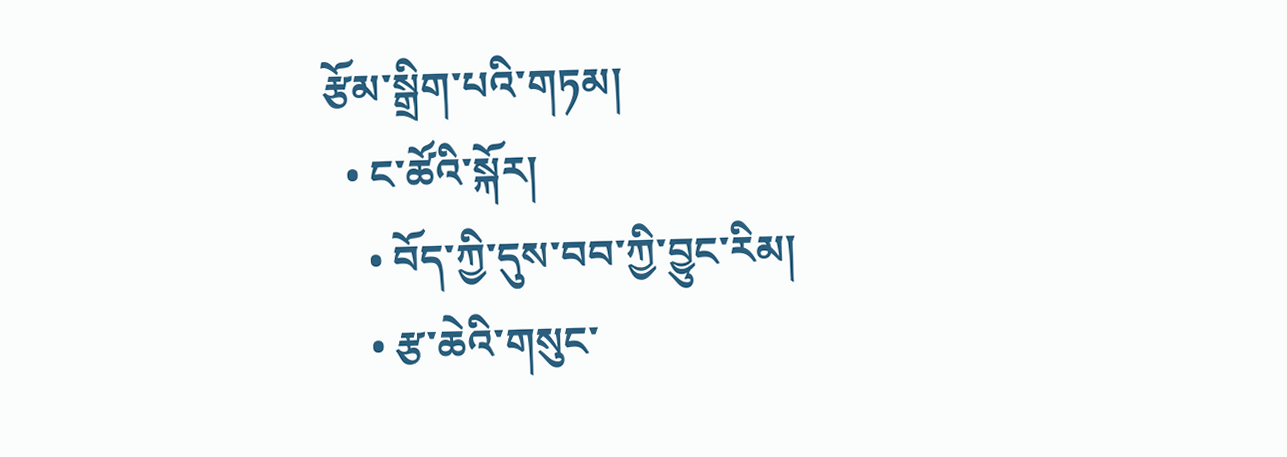རྩོམ་སྒྲིག་པའི་གཏམ།
  • ང་ཚོའི་སྐོར།
    • བོད་ཀྱི་དུས་བབ་ཀྱི་བྱུང་རིམ།
    • རྩ་ཆེའི་གསུང་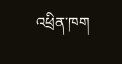འཕྲིན་ཁག